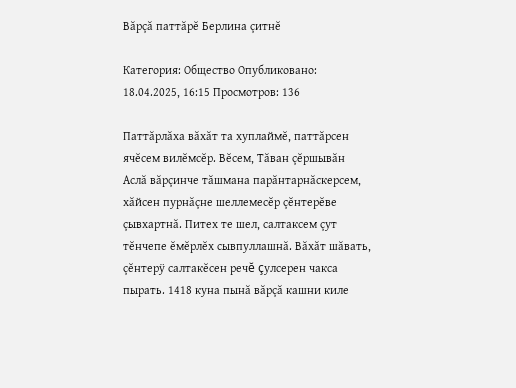Вăрçă паттăрĕ Берлина çитнĕ

Категория: Общество Опубликовано: 18.04.2025, 16:15 Просмотров: 136

Паттăрлăха вăхăт та хуплаймĕ, паттăрсен ячĕсем вилĕмсĕр. Вĕсем, Тăван çĕршывăн Аслă вăрçинче тăшмана парăнтарнăскерсем, хăйсен пурнăçне шеллемесĕр çĕнтерĕве çывхартнă. Питех те шел, салтаксем çут тĕнчепе ĕмĕрлĕх сывпуллашнă. Вăхăт шăвать, çĕнтерÿ салтакĕсен речĕ çулсерен чакса пырать. 1418 куна пынă вăрçă кашни киле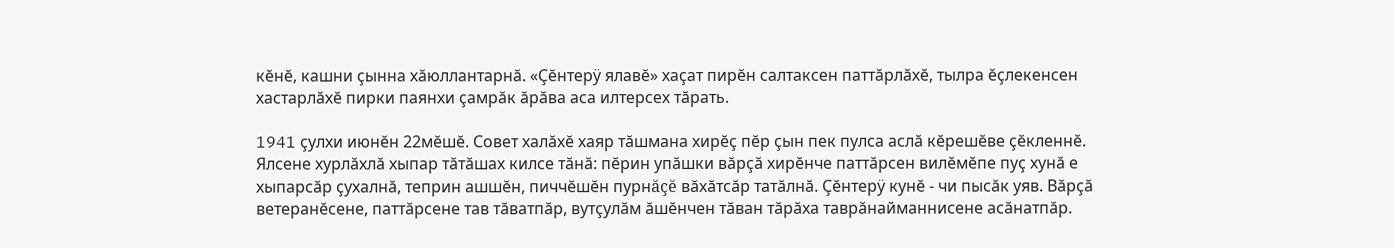кĕнĕ, кашни çынна хăюллантарнă. «Çĕнтерÿ ялавĕ» хаçат пирĕн салтаксен паттăрлăхĕ, тылра ĕçлекенсен хастарлăхĕ пирки паянхи çамрăк ăрăва аса илтерсех тăрать.

1941 çулхи июнĕн 22мĕшĕ. Совет халăхĕ хаяр тăшмана хирĕç пĕр çын пек пулса аслă кĕрешĕве çĕкленнĕ. Ялсене хурлăхлă хыпар тăтăшах килсе тăнă: пĕрин упăшки вăрçă хирĕнче паттăрсен вилĕмĕпе пуç хунă е хыпарсăр çухалнă, теприн ашшĕн, пиччĕшĕн пурнăçĕ вăхăтсăр татăлнă. Çĕнтерÿ кунĕ - чи пысăк уяв. Вăрçă ветеранĕсене, паттăрсене тав тăватпăр, вутçулăм ăшĕнчен тăван тăрăха таврăнайманнисене асăнатпăр.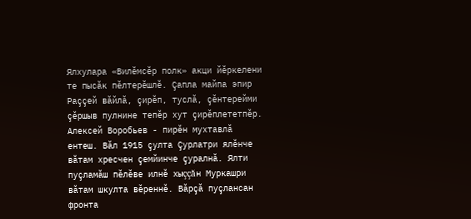Ялхулара «Вилĕмсĕр полк» акци йĕркелени те пысăк пĕлтерĕшлĕ. Çапла майпа эпир Раççей вăйлă, çирĕп, туслă, çĕнтерейми çĕршыв пулнине тепĕр хут çирĕплететпĕр. Алексей Воробьев - пирĕн мухтавлă ентеш. Вăл 1915 çулта Çурлатри ялĕнче вăтам хресчен çемйинче çуралнă. Ялти пуçламăш пĕлĕве илнĕ хыççăн Муркашри вăтам шкулта вĕреннĕ. Вăрçă пуçлансан фронта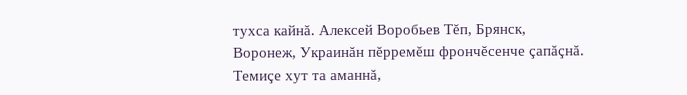тухса кайнă. Алексей Воробьев Тĕп, Брянск, Воронеж, Украинăн пĕрремĕш фрончĕсенче çапăçнă. Темиçе хут та аманнă,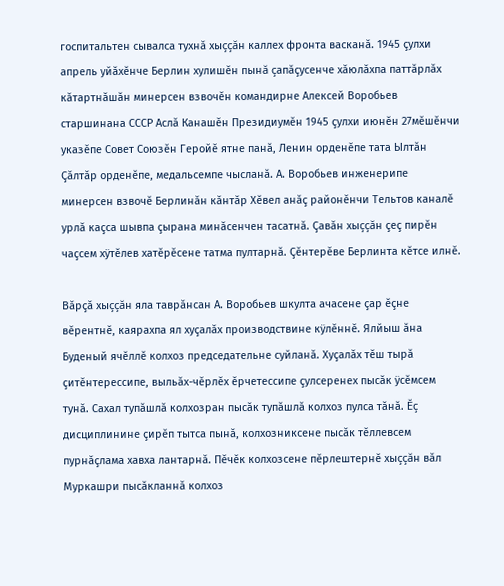госпитальтен сывалса тухнă хыççăн каллех фронта васканă. 1945 çулхи апрель уйăхĕнче Берлин хулишĕн пынă çапăçусенче хăюлăхпа паттăрлăх кăтартнăшăн минерсен взвочĕн командирне Алексей Воробьев старшинана СССР Аслă Канашĕн Президиумĕн 1945 çулхи июнĕн 27мĕшĕнчи указĕпе Совет Союзĕн Геройĕ ятне панă, Ленин орденĕпе тата Ылтăн Çăлтăр орденĕпе, медальсемпе чысланă. А. Воробьев инженерипе минерсен взвочĕ Берлинăн кăнтăр Хĕвел анăç районĕнчи Тельтов каналĕ урлă каçса шывпа çырана минăсенчен тасатнă. Çавăн хыççăн çеç пирĕн чаçсем хÿтĕлев хатĕрĕсене татма пултарнă. Çĕнтерĕве Берлинта кĕтсе илнĕ.

Вăрçă хыççăн яла таврăнсан А. Воробьев шкулта ачасене çар ĕçне вĕрентнĕ, каярахпа ял хуçалăх производствине кÿлĕннĕ. Ялйыш ăна Буденый ячĕллĕ колхоз председательне суйланă. Хуçалăх тĕш тырă çитĕнтерессипе, выльăх-чĕрлĕх ĕрчетессипе çулсеренех пысăк ÿсĕмсем тунă. Сахал тупăшлă колхозран пысăк тупăшлă колхоз пулса тăнă. Ĕç дисциплинине çирĕп тытса пынă, колхозниксене пысăк тĕллевсем пурнăçлама хавха лантарнă. Пĕчĕк колхозсене пĕрлештернĕ хыççăн вăл Муркашри пысăкланнă колхоз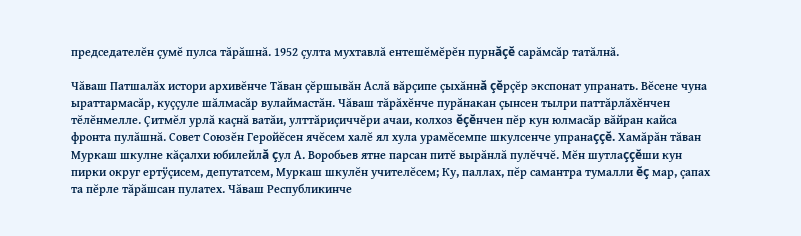председателĕн çумĕ пулса тăрăшнă. 1952 çулта мухтавлă ентешĕмĕрĕн пурнăçĕ сарăмсăр татăлнă.

Чăваш Патшалăх истори архивĕнче Тăван çĕршывăн Аслă вăрçипе çыхăннă çĕрçĕр экспонат упранать. Вĕсене чуна ыраттармасăр, куççуле шăлмасăр вулаймастăн. Чăваш тăрăхĕнче пурăнакан çынсен тылри паттăрлăхĕнчен тĕлĕнмелле. Çитмĕл урлă каçнă ватăи, улттăриçиччĕри ачаи, колхоз ĕçĕнчен пĕр кун юлмасăр вăйран кайса фронта пулăшнă. Совет Союзĕн Геройĕсен ячĕсем халĕ ял хула урамĕсемпе шкулсенче упранаççĕ. Хамăрăн тăван Муркаш шкулне кăçалхи юбилейлă çул А. Воробьев ятне парсан питĕ вырăнлă пулĕччĕ. Мĕн шутлаççĕши кун пирки округ ертÿçисем, депутатсем, Муркаш шкулĕн учителĕсем; Ку, паллах, пĕр самантра тумалли ĕç мар, çапах та пĕрле тăрăшсан пулатех. Чăваш Республикинче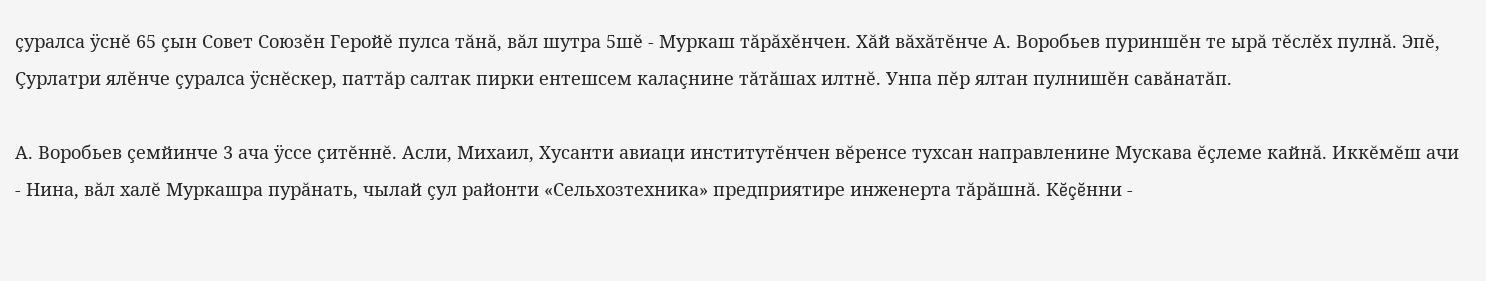çуралса ÿснĕ 65 çын Совет Союзĕн Геройĕ пулса тăнă, вăл шутра 5шĕ - Муркаш тăрăхĕнчен. Хăй вăхăтĕнче А. Воробьев пуриншĕн те ырă тĕслĕх пулнă. Эпĕ, Çурлатри ялĕнче çуралса ÿснĕскер, паттăр салтак пирки ентешсем калаçнине тăтăшах илтнĕ. Унпа пĕр ялтан пулнишĕн савăнатăп.

А. Воробьев çемйинче 3 ача ÿссе çитĕннĕ. Асли, Михаил, Хусанти авиаци институтĕнчен вĕренсе тухсан направленине Мускава ĕçлеме кайнă. Иккĕмĕш ачи - Нина, вăл халĕ Муркашра пурăнать, чылай çул районти «Сельхозтехника» предприятире инженерта тăрăшнă. Кĕçĕнни -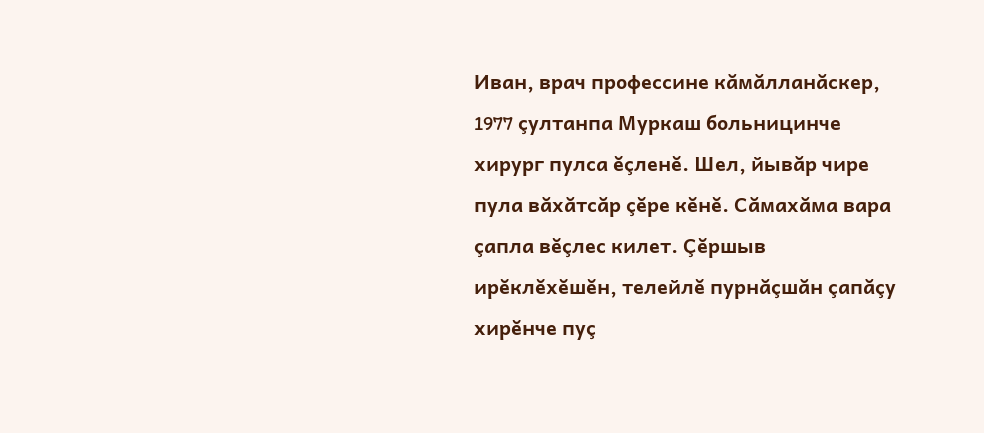Иван, врач профессине кăмăлланăскер, 1977 çултанпа Муркаш больницинче хирург пулса ĕçленĕ. Шел, йывăр чире пула вăхăтсăр çĕре кĕнĕ. Сăмахăма вара çапла вĕçлес килет. Çĕршыв ирĕклĕхĕшĕн, телейлĕ пурнăçшăн çапăçу хирĕнче пуç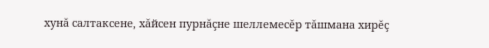хунă салтаксене, хăйсен пурнăçне шеллемесĕр тăшмана хирĕç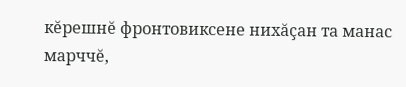кĕрешнĕ фронтовиксене нихăçан та манас марччĕ,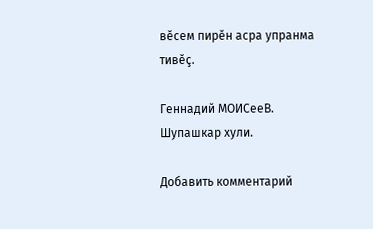вĕсем пирĕн асра упранма тивĕç.

Геннадий МОИСееВ. Шупашкар хули.

Добавить комментарий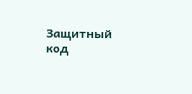Защитный код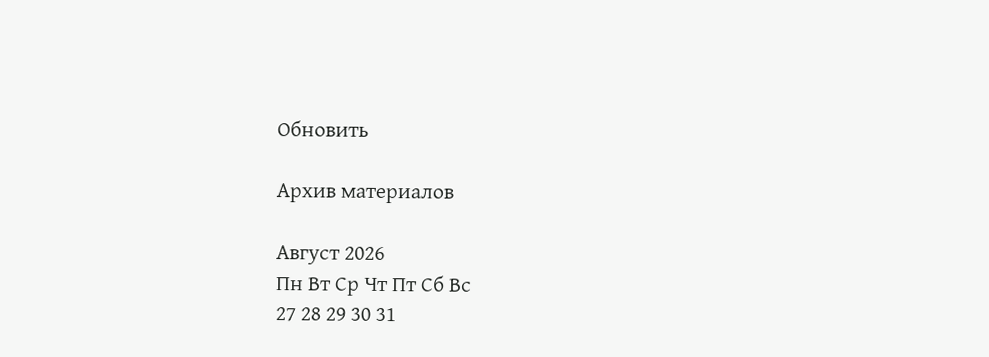Обновить

Архив материалов

Август 2026
Пн Вт Ср Чт Пт Сб Вс
27 28 29 30 31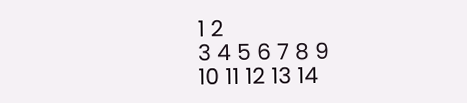1 2
3 4 5 6 7 8 9
10 11 12 13 14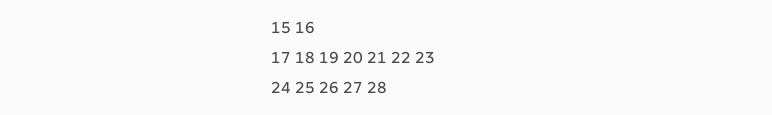15 16
17 18 19 20 21 22 23
24 25 26 27 28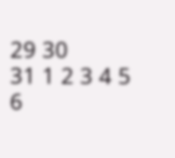29 30
31 1 2 3 4 5 6